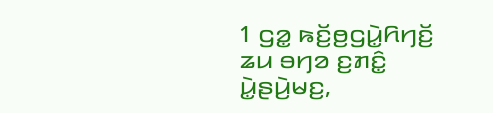1 ꤞꤤ꤭ ꤒꤢꤩ꤬ꤥ꤬ꤞꤣꤧ꤭ꤖꤚꤢꤩ꤬ ꤘꤣ ꤋꤚꤤ ꤢ꤬ꤊꤢꤨ꤭ ꤣꤧ꤭ꤔꤣꤧ꤬ꤗꤢ꤬,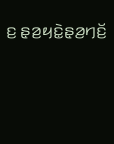ꤢ꤬ ꤔ꤫ꤤ꤬ꤟꤢꤧ꤭ꤔ꤫ꤤ꤬ꤚꤢꤩ꤬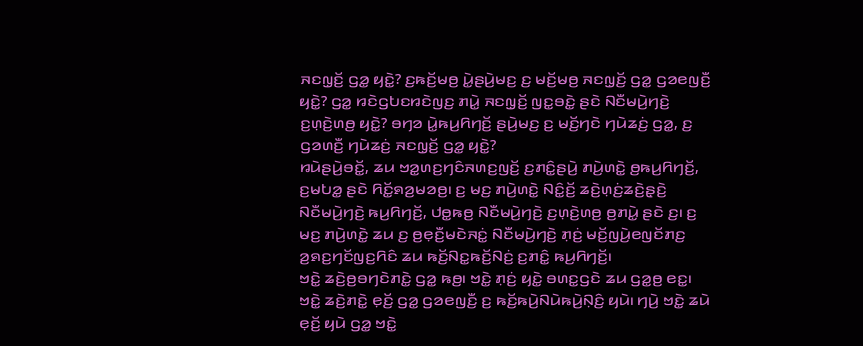ꤏꤢꤜ꤫ꤢꤩ꤬ ꤞꤤ꤭ ꤟꤢꤧ꤭? ꤢ꤬ꤒꤢꤩ꤬ꤗꤥ꤬ ꤣꤧ꤭ꤔꤣꤧ꤬ꤗꤢ꤬ ꤢ꤬ ꤗꤢꤩ꤬ꤗꤥ꤬ ꤏꤢꤜ꤫ꤢꤩ꤬ ꤞꤤ꤭ ꤞꤤꤕꤜꤢꤪ꤬ ꤟꤢꤧ꤭? ꤞꤤ꤭ ꤙꤢꤧꤞꤝꤢꤙꤢꤧꤜꤢ꤬ ꤊꤣꤧ꤭ ꤏꤢꤜ꤫ꤢꤩ꤬ ꤜꤢ꤭ꤋꤢꤧ꤭ ꤔꤢꤧ ꤡꤢꤪꤗꤣꤧ꤬ꤚꤢꤧ꤬ ꤢ꤬ꤛ꤫ꤢꤧ꤬ꤛꤥ꤬ ꤟꤢꤧ꤭? ꤋꤚꤤ ꤣꤧ꤭ꤒꤣ꤬ꤖꤚꤢꤩ꤬ ꤔꤣꤧ꤬ꤗꤢ꤬ ꤢ꤬ ꤗꤢꤩ꤬ꤚꤢꤧ ꤚꤣꤧꤘꤢꤦ꤬ ꤞꤤ꤭, ꤢ꤬ ꤞꤤꤛꤢꤪ꤬ ꤚꤣꤧꤘꤢꤦ꤬ ꤏꤢꤜ꤫ꤢꤩ꤬ ꤞꤤ꤭ ꤟꤢꤧ꤭?
ꤙꤣꤧꤔꤣꤧ꤬ꤋꤢꤩ꤭, ꤘꤣ ꤠꤤ꤭ꤛꤢ꤬ꤚꤢꤨꤏꤛꤢ꤬ꤜꤢꤩ꤬ ꤢ꤬ꤊꤢꤨ꤭ꤔꤣꤧ꤬ ꤊꤣꤧ꤬ꤛꤢꤧ꤭ ꤥ꤬ꤒꤣ꤬ꤖꤚꤢꤩ꤬, ꤢ꤬ꤗꤝꤤ꤭ ꤔꤢꤧ ꤖꤢꤩ꤭ꤎꤤ꤬ꤗꤤꤥ꤬꤯ ꤢ꤬ ꤗꤢ꤬ ꤊꤣꤧ꤬ꤛꤢꤧ꤭ ꤡꤢꤨ꤭ꤢꤩ꤬ ꤘꤢꤧ꤬ꤛ꤫ꤢꤦ꤬ꤘꤢꤧ꤬ꤔ꤫ꤢꤧ꤬ ꤡꤢꤪꤗꤣꤧ꤬ꤚꤢꤧ꤬ ꤒꤣ꤬ꤖꤚꤢꤩ꤬, ꤓꤥ꤭ꤒꤥ꤬ ꤡꤢꤪꤗꤣꤧ꤬ꤚꤢꤧ꤬ ꤢ꤬ꤛ꤫ꤢꤧ꤬ꤛꤥ꤬ ꤥ꤬ꤊꤣꤧ꤭ ꤔꤢꤧ ꤢ꤬꤯ ꤢ꤬ ꤗꤢ꤬ ꤊꤣꤧ꤬ꤛꤢꤧ꤭ ꤘꤣ ꤢ꤬ ꤥ꤬ꤕ꤫ꤢꤪ꤬ꤗꤢꤧꤏꤢꤦ꤭ ꤡꤢꤪꤗꤣꤧ꤬ꤚꤢꤧ꤬ ꤊ꤫ꤢꤦ꤬ ꤗꤢꤩ꤬ꤜꤣꤧ꤬ꤕꤜꤢꤩꤊꤢ꤬ ꤤ꤬ꤎꤢ꤬ꤚꤢꤩꤜꤢ꤬ꤖꤢꤨ ꤘꤣ ꤒꤢꤩ꤬ꤡꤢ꤭ꤒꤢꤩ꤬ꤡꤢꤦ꤬ ꤢ꤬ꤊꤢꤨ꤭ ꤒꤣ꤬ꤖꤚꤢꤩ꤬꤯
ꤠꤢꤧ꤭ ꤘꤢꤧ꤬ꤥ꤬ꤋꤚꤢꤧꤊꤢꤧ꤭ ꤞꤤ꤭ ꤒꤥ꤬꤯ ꤠꤢꤧ꤭ ꤊ꤫ꤢꤦ꤬ ꤟꤢꤧ꤭ ꤋꤛꤢ꤭ꤞꤢꤧ ꤘꤣ ꤞꤤ꤭ꤥ꤬ ꤕꤢ꤭꤯
ꤠꤢꤧ꤭ ꤘꤢꤧ꤬ꤊꤢꤧ꤭ ꤕ꤫ꤢꤩ꤬ ꤞꤤ꤭ ꤞꤤꤕꤜꤢꤪ꤬ ꤢ꤬ ꤒꤢꤩ꤬ꤒꤣꤧ꤬ꤡꤣꤧꤒꤣꤧ꤬ꤡ꤫ꤢꤨ꤬ ꤟꤣꤧ꤯ ꤚꤣꤧ꤬ ꤠꤢꤧ꤭ ꤘꤣꤧ ꤕ꤫ꤢꤩ꤬ ꤟꤣꤧ ꤞꤤ꤭ ꤠꤢꤧ꤭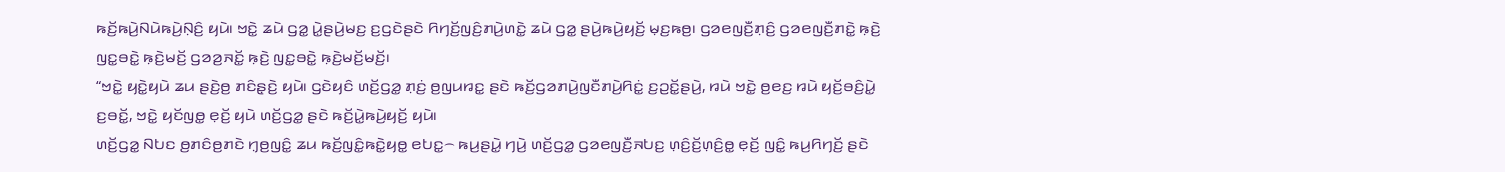ꤒꤢꤩ꤬ꤒꤣꤧ꤬ꤡꤣꤧꤒꤣꤧ꤬ꤡ꤫ꤢꤨ꤬ ꤟꤣꤧ꤯ ꤠꤢꤧ꤭ ꤘꤣꤧ ꤞꤤ꤭ ꤣꤧ꤭ꤔꤣꤧ꤬ꤗꤢ꤬ ꤢ꤬ꤞꤢꤧꤔꤢꤧ ꤖꤚꤢꤩ꤬ꤜꤢꤨ꤬ꤊꤣꤧ꤬ꤛꤢꤧ꤭ ꤘꤣꤧ ꤞꤤ꤭ ꤔꤣꤧ꤬ꤒꤣꤧ꤬ꤟꤢꤩ꤬ ꤗ꤫ꤢ꤬ꤒꤥ꤬꤯ ꤞꤤꤕꤜꤢꤪ꤬ꤊ꤫ꤢꤨ꤬ ꤞꤤꤕꤜꤢꤪ꤬ꤊꤢꤧ꤭ ꤒ꤫ꤢꤧ꤬ ꤜꤢ꤭ꤋꤢꤧ꤭ ꤒ꤫ꤢꤧ꤬ꤗꤢꤩ꤬ ꤞꤤꤤ꤬ꤏꤢꤩ꤭ ꤒ꤫ꤢꤧ꤬ ꤜꤢ꤭ꤋꤢꤧ꤭ ꤒ꤫ꤢꤧ꤬ꤗꤢꤩ꤬ꤗꤢꤩ꤬꤯
“ꤠꤢꤧ꤭ ꤟꤢꤧ꤭ꤟꤣꤧ ꤘꤣ ꤔꤢꤧ꤬ꤥ꤬ ꤊꤢꤨꤔ꤫ꤢꤧ꤬ ꤟꤣꤧ꤯ ꤞꤢꤧꤟꤢꤨ ꤛꤢꤩ꤬ꤞꤤ꤭ ꤊ꤫ꤢꤦ꤬ ꤥ꤬ꤜꤣꤙꤢ꤭ ꤔꤢꤧ ꤒꤢꤩ꤬ꤞꤤꤊꤣꤧ꤬ꤜꤢꤪꤊꤣꤧ꤬ꤖꤢꤦ꤭ ꤢ꤬ꤑꤢꤩ꤭ꤔꤣꤧ꤬, ꤙꤣꤧ ꤠꤢꤧ꤭ ꤥ꤬ꤕꤢ꤬ ꤙꤣꤧ ꤟꤢꤩ꤬ꤋꤢꤨ꤬ꤣꤧ꤭ ꤢ꤬ꤋꤢꤩ꤭, ꤠꤢꤧ꤭ ꤟꤢꤩꤜꤥ꤭ ꤕ꤫ꤢꤩ꤬ ꤟꤣꤧ ꤛꤢꤩ꤬ꤞꤤ꤭ ꤔꤢꤧ ꤒꤢꤩ꤬ꤣꤧ꤭ꤒꤣꤧ꤬ꤟꤢꤩ꤬ ꤟꤣꤧ꤯
ꤛꤢꤩ꤬ꤞꤤ꤭ ꤡꤝꤢ ꤥ꤬ꤊꤢꤨꤥ꤬ꤊꤢꤧ ꤚ꤫ꤥ꤬ꤜꤢꤨ꤭ ꤘꤣ ꤒꤢꤩ꤬ꤜꤢꤨ꤭ꤒꤢꤧ꤭ꤟꤥ꤭ ꤕꤝꤢ꤭꤮ ꤒꤣ꤬ꤔꤣꤧ꤭ ꤚꤣꤧ꤬ ꤛꤢꤩ꤬ꤞꤤ꤭ ꤞꤤꤕꤜꤢꤪ꤬ꤏꤝꤢ꤬ ꤛ꤫ꤢꤨ꤬ꤢꤩ꤬ꤛ꤫ꤢꤨ꤬ꤥ꤭ ꤕ꤫ꤢꤩ꤬ ꤜꤢꤨ꤭ ꤒꤣ꤬ꤖꤚꤢꤩ꤬ ꤔꤢꤧ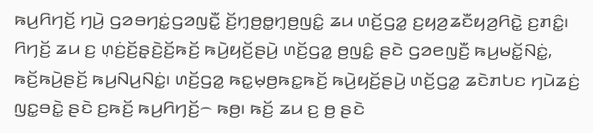ꤒꤣ꤬ꤖꤚꤢꤩ꤬ ꤚꤣꤧ꤬ ꤞꤤꤋꤚꤢꤦ꤭ꤞꤤꤜꤢꤪ꤭ ꤢꤩ꤬ꤚ꤫ꤥ꤬ꤥ꤭ꤚ꤫ꤥ꤬ꤜꤢꤨ꤭ ꤘꤣ ꤛꤢꤩ꤬ꤞꤤ꤭ ꤢ꤬ꤟꤤ꤬ꤘꤢꤪꤟꤤ꤬ꤖꤢꤧ꤭ ꤢ꤬ꤊꤢꤨ꤭꤯
ꤖꤚꤢꤩ꤬ ꤘꤣ ꤢ꤬ ꤛ꤫ꤢꤦ꤬ꤢꤩ꤬ꤔ꤫ꤢꤧ꤬ꤢꤩ꤬ꤒꤢꤩ꤬ ꤒꤣꤧ꤬ꤟꤢꤩ꤬ꤔꤣꤧ꤬ ꤛꤢꤩ꤬ꤞꤤ꤭ ꤥ꤬ꤜꤢꤨ꤭ ꤔꤢꤧ ꤞꤤꤕꤜꤢꤪ꤬ ꤒꤣ꤬ꤗꤢꤩ꤭ꤡꤢꤦ꤭, ꤒꤢꤩ꤬ꤒꤣꤧ꤬ꤔꤢꤩ꤬ ꤒꤣ꤬ꤡꤣ꤬ꤡꤢꤦ꤭꤯ ꤛꤢꤩ꤬ꤞꤤ꤭ ꤒꤢ꤭ꤗ꤫ꤥ꤬ꤒꤢ꤭ꤒꤢꤩ꤬ ꤒꤣꤧ꤬ꤟꤢꤩ꤬ꤔꤣꤧ꤬ ꤛꤢꤩ꤬ꤞꤤ꤭ ꤘꤢꤧꤊꤝꤢ ꤚꤣꤧꤘꤢꤦ꤬ ꤜꤢ꤭ꤋꤢꤧ꤭ ꤔꤢꤧ ꤢ꤬ꤒꤢꤩ꤬ ꤒꤣ꤬ꤖꤚꤢꤩ꤬꤮ ꤒꤥ꤬꤯ ꤒꤢꤩ꤬ ꤘꤣ ꤢ꤬ ꤥ꤬ ꤔꤢꤧ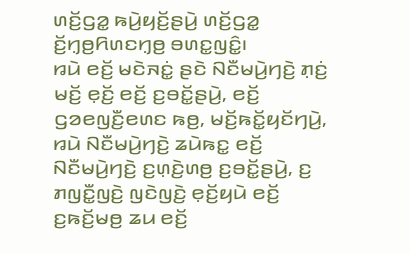ꤛꤢꤩ꤬ꤞꤤ꤭ ꤒꤣꤧ꤬ꤟꤢꤩ꤬ꤔꤣꤧ꤬ ꤛꤢꤩ꤬ꤞꤤ꤭ ꤢꤩ꤬ꤚ꤫ꤥ꤬ꤖꤛꤢꤚ꤫ꤥ꤬ ꤋꤛꤢ꤭ꤜꤢꤨ꤭꤯
ꤙꤣꤧ ꤕꤢꤩ꤬ ꤗꤢꤧꤏꤢꤦ꤭ ꤔꤢꤧ ꤡꤢꤪꤗꤣꤧ꤬ꤚꤢꤧ꤬ ꤊ꤫ꤢꤦ꤬ ꤗꤢꤩ꤬ ꤕ꤫ꤢꤩ꤬ ꤕꤢꤩ꤬ ꤢ꤬ꤋꤢꤩ꤭ꤔꤣꤧ꤬, ꤕꤢꤩ꤬ ꤞꤤꤕꤜꤢꤪ꤬ꤕꤛꤢ ꤒꤥ꤬, ꤗꤢꤩ꤬ꤒꤢꤩ꤭ꤟꤢꤩꤚꤣꤧ꤬, ꤙꤣꤧ ꤡꤢꤪꤗꤣꤧ꤬ꤚꤢꤧ꤬ ꤘꤣꤧꤒꤢ꤭ ꤕꤢꤩ꤬ ꤡꤢꤪꤗꤣꤧ꤬ꤚꤢꤧ꤬ ꤢ꤬ꤛ꤫ꤢꤧ꤬ꤛꤥ꤬ ꤢ꤬ꤋꤢꤩ꤭ꤔꤣꤧ꤬, ꤢ꤬ ꤊꤜꤢꤪ꤭ꤜꤢꤧ꤬ ꤜꤢꤧꤜꤢꤧ꤬ ꤕ꤫ꤢꤩ꤬ꤟꤣꤧ ꤕꤢꤩ꤬ ꤢ꤬ꤒꤢꤩ꤬ꤗꤥ꤬ ꤘꤣ ꤕꤢꤩ꤬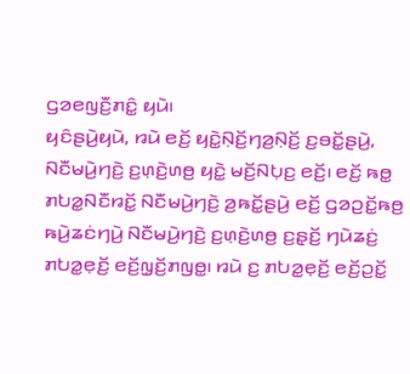ꤞꤤꤕꤜꤢꤪ꤬ꤊꤢꤨ꤭ ꤟꤣꤧ꤯
ꤟꤢꤨꤔꤣꤧ꤬ꤟꤣꤧ, ꤙꤣꤧ ꤕꤢꤩ꤬ ꤟꤢꤧ꤭ꤡ꤫ꤢꤩ꤬ꤚꤤ꤬ꤡ꤫ꤢꤩ꤬ ꤢ꤬ꤋꤢꤩ꤭ꤔꤣꤧ꤬, ꤡꤢꤪꤗꤣꤧ꤬ꤚꤢꤧ꤬ ꤢ꤬ꤛ꤫ꤢꤧ꤬ꤛꤥ꤬ ꤟꤢꤧ꤭ ꤗꤢꤩ꤬ꤡꤝ꤫ꤢ꤬ ꤕꤢꤩ꤬꤯ ꤕꤢꤩ꤬ ꤒꤥ꤭ ꤊꤝꤤ꤭ꤡꤢꤪꤙꤢꤩ꤭ ꤡꤢꤪꤗꤣꤧ꤬ꤚꤢꤧ꤬ ꤤ꤬ꤒꤢꤩ꤭ꤔꤣꤧ꤬ ꤕꤢꤩ꤬ ꤞꤤꤑꤢꤩ꤭ꤒꤥ꤬ ꤒꤣꤧ꤬ꤘꤢꤦꤚꤣꤧ꤬ ꤡꤢꤪꤗꤣꤧ꤬ꤚꤢꤧ꤬ ꤢ꤬ꤛ꤫ꤢꤧ꤬ꤛꤥ꤬ ꤢ꤬ꤔ꤫ꤢꤩ꤬ ꤚꤣꤧꤘꤢꤦ꤬ ꤊꤝꤤ꤭ꤕ꤫ꤢꤩ꤬ ꤕꤢꤩ꤬ꤜ꤫ꤢꤩ꤬ꤊꤜꤥ꤭꤯ ꤙꤣꤧ ꤢ꤬ ꤊꤝꤤ꤭ꤕ꤫ꤢꤩ꤬ ꤕꤢꤩ꤬ꤑꤢꤩ꤭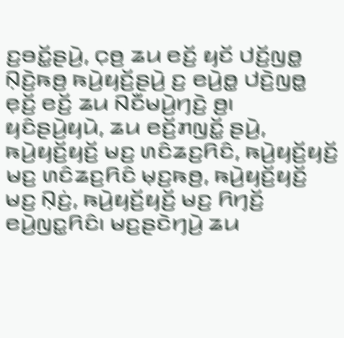ꤢ꤬ꤋꤢꤩ꤭ꤔꤣꤧ꤬, ꤍ꤫ꤥ꤬ ꤘꤣ ꤕꤢꤩ꤬ ꤟꤢꤩ ꤓꤢꤩ꤬ꤜꤥ꤭ ꤡ꤫ꤢꤧ꤬ꤒꤥ꤬ ꤒꤣꤧ꤬ꤟꤢꤩ꤬ꤔꤣꤧ꤬ ꤢ꤬ ꤕꤣꤧ꤬ꤥ꤭ ꤓꤢꤧ꤬ꤜꤥ꤭ ꤕ꤫ꤢꤩ꤬ ꤕꤢꤩ꤬ ꤘꤣ ꤡꤢꤪꤗꤣꤧ꤬ꤚꤢꤧ꤬ ꤥ꤬꤯
ꤟꤢꤨꤔꤣꤧ꤬ꤟꤣꤧ, ꤘꤣ ꤕꤢꤩ꤬ꤊꤜꤢꤩ꤭ ꤔꤣꤧ꤬, ꤒꤣꤧ꤬ꤟꤢꤩ꤬ꤟꤢꤩ꤬ ꤗꤢ꤬ ꤛꤢꤨꤘꤢ꤬ꤖꤢꤨ, ꤒꤣꤧ꤬ꤟꤢꤩ꤬ꤟꤢꤩ꤬ ꤗꤢ꤬ ꤛꤢꤨꤘꤢ꤬ꤖꤢꤨ ꤗ꤫ꤢ꤬ꤒꤥ꤬, ꤒꤣꤧ꤬ꤟꤢꤩ꤬ꤟꤢꤩ꤬ ꤗꤢ꤬ ꤡ꤫ꤢꤦ꤬, ꤒꤣꤧ꤬ꤟꤢꤩ꤬ꤟꤢꤩ꤬ ꤗꤢ꤬ ꤖꤚꤢꤩ꤬ ꤕꤣꤧ꤬ꤜꤢ꤭ꤖꤢꤨ꤯ ꤗꤢ꤬ꤔꤢꤧꤚꤣꤧ꤬ ꤘꤣ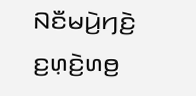ꤡꤢꤪꤗꤣꤧ꤬ꤚꤢꤧ꤬ ꤢ꤬ꤛ꤫ꤢꤧ꤬ꤛꤥ꤬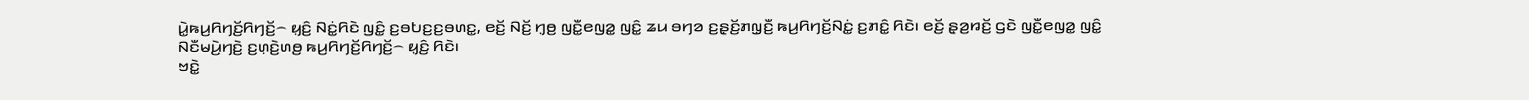ꤣꤧ꤭ꤒꤣ꤬ꤖꤚꤢꤩ꤬ꤖꤚꤢꤩ꤬꤮ ꤟ꤫ꤢꤨ꤬ ꤡꤢꤦ꤭ꤖꤢꤧ ꤜꤢꤨ꤭ ꤢ꤬ꤋꤝꤢ꤬ꤢ꤬ꤋꤛꤢ꤭, ꤕꤢꤩ꤬ ꤡꤢꤩ꤬ ꤚ꤫ꤥ꤬ ꤜꤢꤪ꤭ꤕꤜꤤ꤭ ꤜꤢꤨ꤭ ꤘꤣ ꤋꤚꤤ ꤢ꤬ꤔ꤫ꤢꤩ꤬ꤊꤜ꤫ꤢꤪ꤬ ꤒꤣ꤬ꤖꤚꤢꤩ꤬ꤡꤢꤦ꤭ ꤢ꤬ꤊꤢꤨ꤭ ꤖꤢꤧ꤯ ꤕꤢꤩ꤬ ꤔ꤫ꤤ꤬ꤙꤢꤩ꤬ ꤞꤢꤧ ꤜꤢꤪ꤭ꤕꤜꤤ꤭ ꤜꤢꤨ꤭ ꤡꤢꤪꤗꤣꤧ꤬ꤚꤢꤧ꤬ ꤢ꤬ꤛ꤫ꤢꤧ꤬ꤛꤥ꤬ ꤒꤣ꤬ꤖꤚꤢꤩ꤬ꤖꤚꤢꤩ꤬꤮ ꤟ꤫ꤢꤨ꤬ ꤖꤢꤧ꤯
ꤠꤢꤧ꤭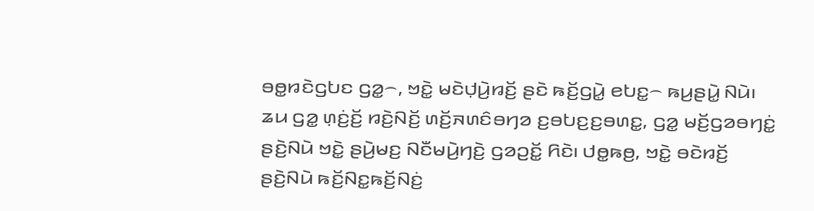ꤋꤥ꤭ꤙꤢꤧꤞꤝꤢ ꤞꤤ꤭꤮, ꤠꤢꤧ꤭ ꤗꤢꤧꤓ꤫ꤣꤧ꤬ꤙꤢꤩ꤬ ꤔꤢꤧ ꤒꤢꤩ꤬ꤞꤣꤧ꤭ ꤕꤝꤢ꤭꤮ ꤒꤣ꤬ꤔꤣꤧ꤭ ꤡꤣꤧ꤯ ꤘꤣ ꤞꤤ꤭ ꤛ꤫ꤢꤦ꤬ꤢꤩ꤬ ꤙꤢꤧ꤬ꤡꤢꤩ꤬ ꤛꤢꤩ꤬ꤏꤛꤢꤨꤋꤚꤤ ꤢ꤬ꤋꤝꤢ꤬ꤢ꤬ꤋꤛꤢ꤭, ꤞꤤ꤭ ꤗꤢꤩ꤬ꤞꤤꤋꤚꤢꤦ꤭ ꤔꤢꤧ꤬ꤡꤣꤧ ꤠꤢꤧ꤭ ꤔꤣꤧ꤬ꤗꤢ꤬ ꤡꤢꤪꤗꤣꤧ꤬ꤚꤢꤧ꤬ ꤞꤤꤑꤢꤩ꤭ ꤖꤢꤧ꤯ ꤓꤥ꤭ꤒꤥ꤬, ꤠꤢꤧ꤭ ꤋꤢꤧꤙꤢꤩ꤬ ꤔꤢꤧ꤬ꤡꤣꤧ ꤒꤢꤩ꤬ꤡꤢ꤭ꤒꤢꤩ꤬ꤡꤢꤦ꤬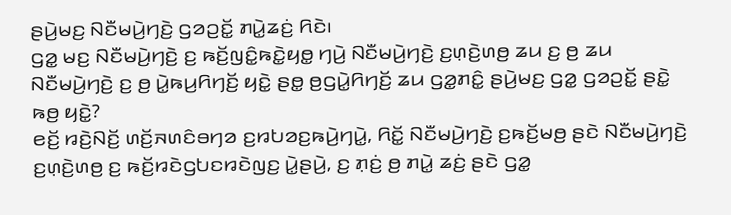ꤔꤣꤧ꤬ꤗꤢ꤬ ꤡꤢꤪꤗꤣꤧ꤬ꤚꤢꤧ꤬ ꤞꤤꤑꤢꤩ꤭ ꤊꤣꤧ꤭ꤘꤢꤦ꤬ ꤖꤢꤧ꤯
ꤞꤤ꤭ ꤗꤢ꤬ ꤡꤢꤪꤗꤣꤧ꤬ꤚꤢꤧ꤬ ꤢ꤬ ꤒꤢꤩ꤬ꤜꤢꤨ꤭ꤒꤢꤧ꤭ꤟꤥ꤭ ꤚꤣꤧ꤬ ꤡꤢꤪꤗꤣꤧ꤬ꤚꤢꤧ꤬ ꤢ꤬ꤛ꤫ꤢꤧ꤬ꤛꤥ꤬ ꤘꤣ ꤢ꤬ ꤥ꤬ ꤘꤣ ꤡꤢꤪꤗꤣꤧ꤬ꤚꤢꤧ꤬ ꤢ꤬ ꤥ꤬ ꤣꤧ꤭ꤒꤣ꤬ꤖꤚꤢꤩ꤬ ꤟꤢꤧ꤭ ꤔꤥ꤭ ꤥ꤬ꤞꤣꤧ꤭ꤖꤚꤢꤩ꤬ ꤘꤣ ꤞꤤ꤭ꤊꤢꤨ꤭ ꤔꤣꤧ꤬ꤗꤢ꤬ ꤞꤤ꤭ ꤞꤤꤑꤢꤩ꤭ ꤔꤢꤧ꤭ ꤒꤥ꤬ ꤟꤢꤧ꤭?
ꤕꤢꤩ꤬ ꤙꤢꤧ꤬ꤡꤢꤩ꤬ ꤛꤢꤩ꤬ꤏꤛꤢꤨꤋꤚꤤ ꤢ꤬ꤙꤝꤤꤢ꤬ꤒꤣꤧ꤬ꤚꤣꤧ꤭, ꤖꤢꤩ꤭ ꤡꤢꤪꤗꤣꤧ꤬ꤚꤢꤧ꤬ ꤢ꤬ꤒꤢꤩ꤬ꤗꤥ꤬ ꤔꤢꤧ ꤡꤢꤪꤗꤣꤧ꤬ꤚꤢꤧ꤬ ꤢ꤬ꤛ꤫ꤢꤧ꤬ꤛꤥ꤬ ꤢ꤬ ꤒꤢꤩ꤬ꤙꤢꤧꤞꤝꤢꤙꤢꤧꤜꤢ꤬ ꤣꤧ꤭ꤔꤣꤧ꤬, ꤢ꤬ ꤊ꤫ꤢꤦ꤬ ꤥ꤬ ꤊꤣꤧ꤭ ꤘꤢꤦ꤬ ꤔꤢꤧ ꤞꤤ꤭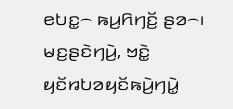ꤕꤝꤢ꤭꤮ ꤒꤣ꤬ꤖꤚꤢꤩ꤬ ꤔꤤ꤮꤯
ꤗꤢ꤬ꤔꤢꤧꤚꤣꤧ꤬, ꤠꤢꤧ꤭ ꤟꤢꤩꤙꤝꤤꤟꤢꤩꤒꤣꤧ꤬ꤚꤣꤧ꤭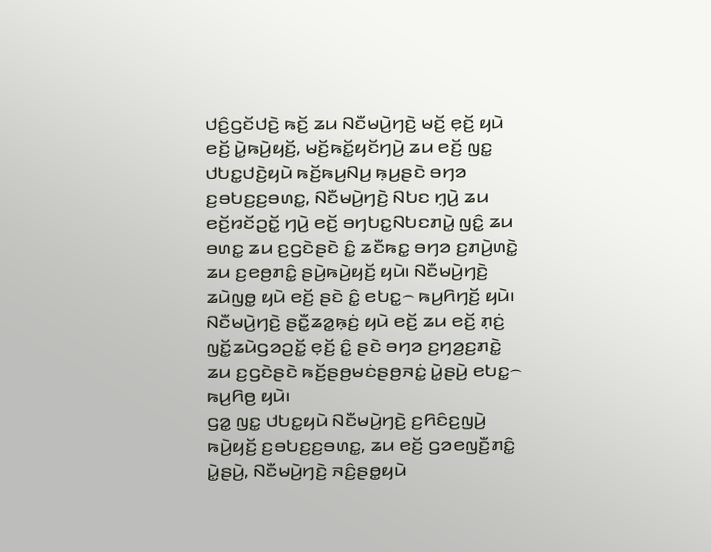ꤓꤢꤨ꤬ꤞꤢꤩꤓꤢꤧ꤬ ꤒꤢꤩ꤬ ꤘꤣ ꤡꤢꤪꤗꤣꤧ꤬ꤚꤢꤧ꤬ ꤗꤢꤩ꤬ ꤕ꤫ꤢꤩ꤬ ꤟꤣꤧ ꤕꤢꤩ꤬ ꤣꤧ꤭ꤒꤣꤧ꤬ꤟꤢꤩ꤬, ꤗꤢꤩ꤬ꤒꤢꤩ꤭ꤟꤢꤩꤚꤣꤧ꤬ ꤘꤣ ꤕꤢꤩ꤬ ꤜꤢ꤭ ꤓꤝꤢ꤭ꤓꤢꤧ꤬ꤟꤣꤧ ꤒꤢꤩ꤬ꤒꤣ꤬ꤡꤣ꤬ ꤒ꤫ꤣ꤬ꤔꤢꤧ ꤋꤚꤤ ꤢ꤬ꤋꤝꤢ꤬ꤢ꤬ꤋꤛꤢ꤭, ꤡꤢꤪꤗꤣꤧ꤬ꤚꤢꤧ꤬ ꤡꤝꤢ ꤚ꤫ꤣꤧ꤬ ꤘꤣ ꤕꤢꤩ꤬ꤙꤢꤩꤑꤢꤩ꤭ ꤚꤣꤧ꤬ ꤕꤢꤩ꤬ ꤋꤚꤝꤢ꤭ꤡꤝꤢꤊꤣꤧ꤭ ꤜꤢꤨ꤭ ꤘꤣ ꤋꤛꤢ꤭ ꤘꤣ ꤢ꤬ꤞꤢꤧꤔꤢꤧ ꤢꤨ꤭ ꤘꤢꤪꤒꤢ꤭ ꤋꤚꤤ ꤢ꤬ꤊꤣꤧ꤬ꤛꤢꤧ꤭ ꤘꤣ ꤢ꤬ꤕꤥ꤬ꤊꤢꤨ꤭ ꤔꤣꤧ꤬ꤒꤣꤧ꤬ꤟꤢꤩ꤬ ꤟꤣꤧ꤯ ꤡꤢꤪꤗꤣꤧ꤬ꤚꤢꤧ꤬ ꤘꤣꤧꤜꤥ꤭ ꤟꤣꤧ ꤕꤢꤩ꤬ ꤔꤢꤧ ꤢꤨ꤭ ꤕꤝꤢ꤭꤮ ꤒꤣ꤬ꤖꤚꤢꤩ꤬ ꤟꤣꤧ꤯ ꤡꤢꤪꤗꤣꤧ꤬ꤚꤢꤧ꤬ ꤔꤢꤪ꤭ꤘꤤ꤭ꤒ꤫ꤢꤦ꤬ ꤟꤣꤧ ꤕꤢꤩ꤬ ꤘꤣ ꤕꤢꤩ꤬ ꤊ꤫ꤢꤦ꤬ ꤜꤢꤩ꤭ꤘꤣꤧꤞꤤꤑꤢꤩ꤭ ꤕ꤫ꤢꤩ꤬ ꤢꤨ꤭ ꤔꤢꤧ ꤋꤚꤤ ꤢ꤬ꤚꤤ꤬ꤢ꤬ꤊꤢꤧ꤭ ꤘꤣ ꤢ꤬ꤞꤢꤧꤔꤢꤧ ꤒꤢꤩ꤬ꤔꤥ꤬ꤗꤢꤦꤔꤥ꤬ꤏꤢꤦ꤭ ꤣꤧ꤭ꤔꤣꤧ꤬ ꤕꤝꤢ꤭꤮ ꤒꤣ꤬ꤖꤥ꤬ ꤟꤣꤧ꤯
ꤞꤤ꤭ ꤜꤢ꤭ ꤓꤝꤢ꤭ꤟꤣꤧ ꤡꤢꤪꤗꤣꤧ꤬ꤚꤢꤧ꤬ ꤢ꤬ꤖꤢꤨꤢ꤬ꤜꤣꤧ꤬ ꤒꤣꤧ꤬ꤟꤢꤩ꤬ ꤢ꤬ꤋꤝꤢ꤬ꤢ꤬ꤋꤛꤢ꤭, ꤘꤣ ꤕꤢꤩ꤬ ꤞꤤꤕꤜꤢꤪ꤬ꤊꤢꤨ꤭ ꤣꤧ꤭ꤔꤣꤧ꤬, ꤡꤢꤪꤗꤣꤧ꤬ꤚꤢꤧ꤬ ꤏꤢꤨ꤬ꤔꤥ꤭ꤟꤣꤧ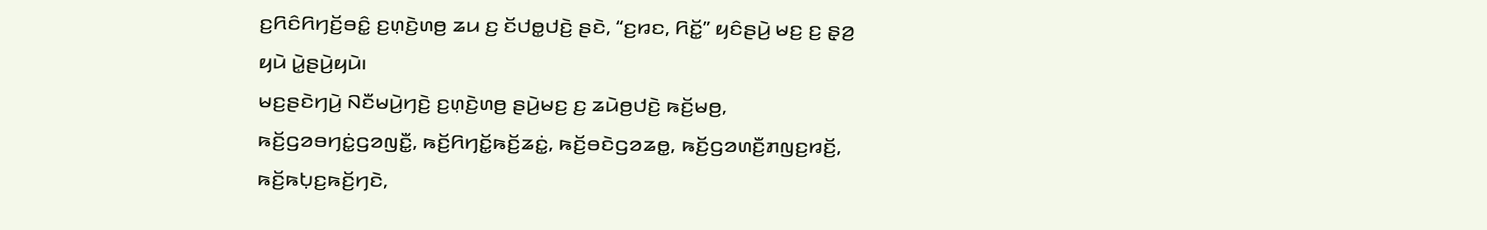ꤢ꤬ꤖꤢꤨꤖꤚꤢꤩ꤬ꤋꤢꤨ꤭ ꤢ꤬ꤛ꤫ꤢꤧ꤬ꤛꤥ꤬ ꤘꤣ ꤢ꤬ ꤢꤩꤓꤥ꤭ꤓꤢꤧ꤬ ꤔꤢꤧ, “ꤢ꤬ꤙꤢ, ꤖꤢꤩ꤭” ꤟꤢꤨꤔꤣꤧ꤬ ꤗꤢ꤬ ꤢ꤬ ꤔ꤫ꤤ꤬ ꤟꤣꤧ ꤣꤧ꤭ꤔꤣꤧ꤬ꤟꤣꤧ꤯
ꤗꤢ꤬ꤔꤢꤧꤚꤣꤧ꤬ ꤡꤢꤪꤗꤣꤧ꤬ꤚꤢꤧ꤬ ꤢ꤬ꤛ꤫ꤢꤧ꤬ꤛꤥ꤬ ꤔꤣꤧ꤬ꤗꤢ꤬ ꤢ꤬ ꤘꤣꤧꤥ꤬ꤓꤢꤧ꤬ ꤒꤢꤩ꤬ꤗꤥ꤬, ꤒꤢꤩ꤬ꤞꤤꤋꤚꤢꤦ꤭ꤞꤤꤜꤢꤪ꤭, ꤒꤢꤩ꤬ꤖꤚꤢꤩ꤭ꤒꤢꤩ꤬ꤘꤢꤦ꤭, ꤒꤢꤩ꤬ꤋꤢꤧꤞꤤꤘꤥ꤭, ꤒꤢꤩ꤬ꤞꤤꤛꤢꤪ꤬ꤊꤜꤢ꤬ꤙꤢꤩ꤬, ꤒꤢꤩ꤬ꤒꤝ꤫ꤢ꤬ꤒꤢꤩ꤬ꤚꤢꤧ,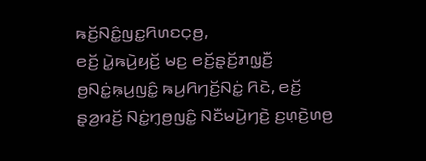ꤒꤢꤩ꤬ꤡꤢꤨ꤭ꤜꤢ꤭ꤖꤛꤢꤍ꤫ꤥ꤬,
ꤕꤢꤩ꤬ ꤣꤧ꤭ꤒꤣꤧ꤬ꤟꤢꤩ꤬ ꤗꤢ꤬ ꤕꤢꤩ꤬ꤔ꤫ꤢꤩ꤬ꤊꤜ꤫ꤢꤪ꤬ ꤥ꤬ꤡꤢꤦ꤭ꤒ꤫ꤣ꤬ꤜꤢꤨ꤭ ꤒꤣ꤬ꤖꤚꤢꤩ꤬ꤡꤢꤦ꤭ ꤖꤢꤧ, ꤕꤢꤩ꤬ ꤔ꤫ꤤ꤬ꤙꤢꤩ꤬ ꤡꤢꤦ꤭ꤚ꤫ꤥ꤬ꤜꤢꤨ꤭ ꤡꤢꤪꤗꤣꤧ꤬ꤚꤢꤧ꤬ ꤢ꤬ꤛ꤫ꤢꤧ꤬ꤛꤥ꤬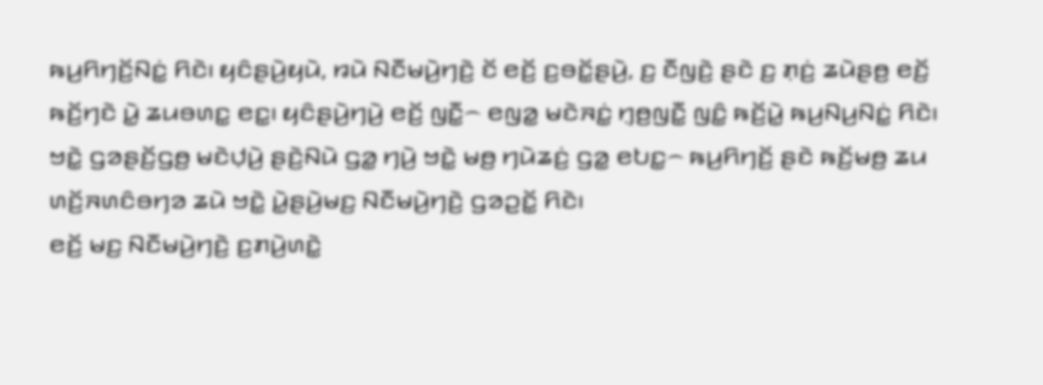ꤒꤣ꤬ꤖꤚꤢꤩ꤬ꤡꤢꤦ꤭ ꤖꤢꤧ꤯ ꤟꤢꤨꤔꤣꤧ꤬ꤟꤣꤧ, ꤙꤣꤧ ꤡꤢꤪꤗꤣꤧ꤬ꤚꤢꤧ꤬ ꤢꤩ ꤕꤢꤩ꤬ ꤢ꤬ꤋꤢꤩ꤭ꤔꤣꤧ꤬, ꤢ꤬ ꤢꤪꤜꤢꤧ꤬ ꤔꤢꤧ ꤢ꤬ ꤊ꤫ꤢꤦ꤬ ꤘꤣꤧꤔꤥ꤬ ꤕꤢꤩ꤬ ꤒꤢꤩ꤬ꤚꤢꤧ ꤣꤧ꤭ ꤘꤣꤋꤛꤢ꤭ ꤕꤢ꤭꤯ ꤟꤢꤨꤔꤣꤧ꤬ꤚꤣꤧ꤬ ꤕꤢꤩ꤬ ꤜꤢꤪ꤭꤮ ꤕꤜꤤ꤭ ꤗꤢꤧꤏꤢꤦ꤭ ꤚ꤫ꤥ꤬ꤜꤢꤪ꤭ ꤜꤢꤨ꤭ ꤒꤢꤩ꤬ꤣꤧ꤭ ꤒꤣ꤬ꤡꤣ꤬ꤡꤢꤦ꤭ ꤖꤢꤧ꤯
ꤠꤢꤧ꤭ ꤞꤤꤔꤢꤩ꤬ꤞꤥ꤬ ꤗꤢꤧꤓ꤫ꤣꤧ꤬ ꤔꤢꤧ꤬ꤡꤣꤧ ꤞꤤ꤭ ꤚꤣꤧ꤬ ꤠꤢꤧ꤭ ꤗꤥ꤬ ꤚꤣꤧꤘꤢꤦ꤬ ꤞꤤ꤭ ꤕꤝꤢ꤭꤮ ꤒꤣ꤬ꤖꤚꤢꤩ꤬ ꤔꤢꤧ ꤒꤢꤩ꤬ꤗꤥ꤬ ꤘꤣ ꤛꤢꤩ꤬ꤏꤛꤢꤨꤋꤚꤤ ꤘꤣꤧ ꤠꤢꤧ꤭ ꤣꤧ꤭ꤔꤣꤧ꤬ꤗꤢ꤬ ꤡꤢꤪꤗꤣꤧ꤬ꤚꤢꤧ꤬ ꤞꤤꤑꤢꤩ꤭ ꤖꤢꤧ꤯
ꤕꤢꤩ꤬ ꤗꤢ꤬ ꤡꤢꤪꤗꤣꤧ꤬ꤚꤢꤧ꤬ ꤢ꤬ꤊꤣꤧ꤬ꤛꤢꤧ꤭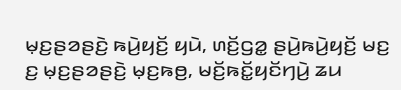ꤗ꤫ꤢ꤬ꤔꤤꤔꤢꤧ꤬ ꤒꤣꤧ꤬ꤟꤢꤩ꤬ ꤟꤣꤧ, ꤛꤢꤩ꤬ꤞꤤ꤭ ꤔꤣꤧ꤬ꤒꤣꤧ꤬ꤟꤢꤩ꤬ ꤗꤢ꤬ ꤢ꤬ ꤗ꤫ꤢ꤬ꤔꤤꤔꤢꤧ꤬ ꤗ꤫ꤢ꤬ꤒꤥ꤬, ꤗꤢꤩ꤬ꤒꤢꤩ꤭ꤟꤢꤩꤚꤣꤧ꤬ ꤘꤣ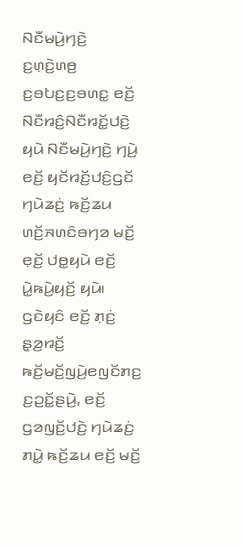ꤡꤢꤪꤗꤣꤧ꤬ꤚꤢꤧ꤬ ꤢ꤬ꤛ꤫ꤢꤧ꤬ꤛꤥ꤬ ꤢ꤬ꤋꤝꤢ꤬ꤢ꤬ꤋꤛꤢ꤭ ꤕꤢꤩ꤬ ꤡꤢꤪꤙꤢꤨ꤬ꤡꤢꤪꤙꤢꤩ꤭ꤓꤢꤧ꤬ ꤟꤣꤧ ꤡꤢꤪꤗꤣꤧ꤬ꤚꤢꤧ꤬ ꤚꤣꤧ꤬ ꤕꤢꤩ꤬ ꤟꤢꤩꤙꤢꤩ꤬ꤓꤢꤨ꤬ꤞꤢꤩ ꤚꤣꤧꤘꤢꤦ꤬ ꤒꤢꤩ꤬ꤘꤣ ꤛꤢꤩ꤬ꤏꤛꤢꤨꤋꤚꤤ ꤗꤢꤩ꤬ ꤕ꤫ꤢꤩ꤬ ꤓꤥ꤭ꤟꤣꤧ ꤕꤢꤩ꤬ ꤣꤧ꤭ꤒꤣꤧ꤬ꤟꤢꤩ꤬ ꤟꤣꤧ꤯ ꤞꤢꤧꤟꤢꤨ ꤕꤢꤩ꤬ ꤊ꤫ꤢꤦ꤬ ꤔ꤫ꤤ꤬ꤙꤢꤩ꤬ ꤒꤢꤩ꤬ꤗꤢꤩ꤬ꤜꤣꤧ꤬ꤕꤜꤢꤩꤊꤢ꤬ ꤢ꤬ꤑꤢꤩ꤭ꤔꤣꤧ꤬, ꤕꤢꤩ꤬ ꤞꤤꤜꤢꤩ꤬ꤓꤢꤧ꤬ ꤚꤣꤧꤘꤢꤦ꤬ ꤊꤣꤧ꤭ ꤒꤢꤩ꤬ꤘꤣ ꤕꤢꤩ꤬ ꤗꤢꤩ꤬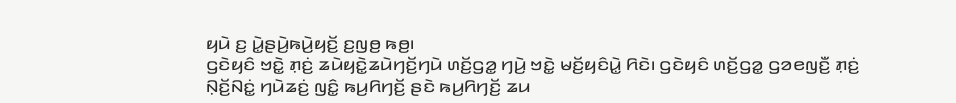ꤟꤣꤧ ꤢ꤬ ꤣꤧ꤭ꤔꤣꤧ꤬ꤒꤣꤧ꤬ꤟꤢꤩ꤬ ꤢ꤬ꤜꤥ꤬ ꤒꤥ꤬꤯
ꤞꤢꤧꤟꤢꤨ ꤠꤢꤧ꤭ ꤊ꤫ꤢꤦ꤬ ꤘꤣꤧꤟꤢꤧ꤭ꤘꤣꤧꤚꤢꤩ꤬ꤚꤣꤧ ꤛꤢꤩ꤬ꤞꤤ꤭ ꤚꤣꤧ꤬ ꤠꤢꤧ꤭ ꤗꤢꤩ꤬ꤟꤢꤨꤣꤧ꤭ ꤖꤢꤧ꤯ ꤞꤢꤧꤟꤢꤨ ꤛꤢꤩ꤬ꤞꤤ꤭ ꤞꤤꤕꤜꤢꤪ꤬ ꤊ꤫ꤢꤦ꤬ ꤡ꤫ꤢꤩ꤬ꤡꤢꤦ꤭ ꤚꤣꤧꤘꤢꤦ꤬ ꤜꤢꤨ꤭ ꤒꤣ꤬ꤖꤚꤢꤩ꤬ ꤔꤢꤧ ꤒꤣ꤬ꤖꤚꤢꤩ꤬ ꤘꤣ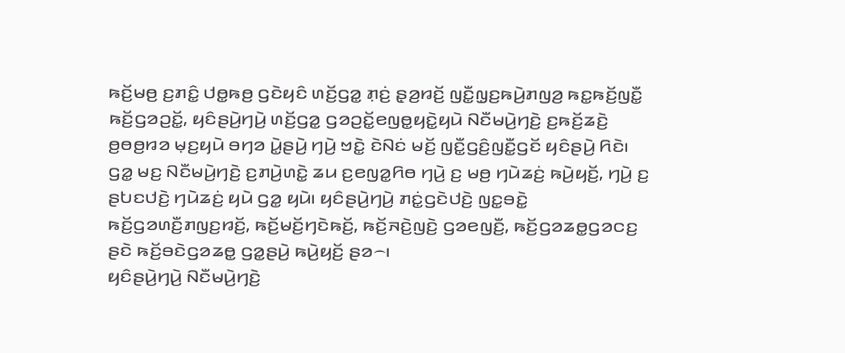ꤒꤢꤩ꤬ꤗꤥ꤬ ꤢ꤬ꤊꤢꤨ꤭ ꤓꤥ꤭ꤒꤥ꤬ ꤞꤢꤧꤟꤢꤨ ꤛꤢꤩ꤬ꤞꤤ꤭ ꤊ꤫ꤢꤦ꤬ ꤔ꤫ꤤ꤬ꤙꤢꤩ꤬ ꤜꤢꤪ꤭ꤜ꤫ꤢ꤬ꤒꤣꤧ꤬ꤊꤜꤤ꤬ ꤒꤢ꤭ꤒꤢꤩ꤬ꤜꤢꤪ꤭ ꤒꤢꤩ꤬ꤞꤤꤑꤢꤩ꤭, ꤟꤢꤨꤔꤣꤧ꤬ꤚꤣꤧ꤬ ꤛꤢꤩ꤬ꤞꤤ꤭ ꤞꤤꤑꤢꤩ꤭ꤕꤜꤥ꤭ꤟꤢꤧ꤭ꤟꤣꤧ ꤡꤢꤪꤗꤣꤧ꤬ꤚꤢꤧ꤬ ꤢ꤬ꤒꤢꤩ꤬ꤘꤢꤧ꤬ ꤥ꤬ꤥꤥ꤬ꤙꤤ ꤗ꤫ꤢ꤬ꤟꤣꤧ ꤋꤚꤤ ꤣꤧ꤭ꤔꤣꤧ꤬ ꤚꤣꤧ꤬ ꤠꤢꤧ꤭ ꤢꤧꤡꤢꤦ ꤗꤢꤩ꤬ ꤜꤢꤪ꤭ꤞꤢꤨ꤬ꤜꤢꤪ꤭ꤞꤢꤩ ꤟꤢꤨꤔꤣꤧ꤬ ꤖꤢꤧ꤯
ꤞꤤ꤭ ꤗꤢ꤬ ꤡꤢꤪꤗꤣꤧ꤬ꤚꤢꤧ꤬ ꤢ꤬ꤊꤣꤧ꤬ꤛꤢꤧ꤭ ꤘꤣ ꤢ꤬ꤕꤜꤤ꤭ꤖꤥ ꤚꤣꤧ꤬ ꤢ꤬ ꤗꤥ꤬ ꤚꤣꤧꤘꤢꤦ꤬ ꤒꤣꤧ꤬ꤟꤢꤩ꤬, ꤚꤣꤧ꤬ ꤢ꤬ ꤔꤝꤢꤓꤢꤧ꤬ ꤚꤣꤧꤘꤢꤦ꤬ ꤟꤣꤧ ꤞꤤ꤭ ꤟꤣꤧ꤯ ꤟꤢꤨꤔꤣꤧ꤬ꤚꤣꤧ꤬ ꤊꤢꤦ꤭ꤞꤢꤧꤓꤢꤧ꤬ ꤜꤢ꤭ꤋꤢꤧ꤭ ꤒꤢꤩ꤬ꤞꤤꤛꤢꤪ꤬ꤊꤜꤢ꤬ꤙꤢꤩ꤬, ꤒꤢꤩ꤬ꤗꤢꤩ꤬ꤚꤢꤧꤒꤢꤩ꤬, ꤒꤢꤩ꤬ꤏꤢꤧ꤬ꤜꤢꤧ꤬ ꤞꤤꤕꤜꤢꤪ꤬, ꤒꤢꤩ꤬ꤞꤤꤘꤥ꤭ꤞꤤꤍꤢ꤬ ꤔꤢꤧ ꤒꤢꤩ꤬ꤋꤢꤧꤞꤤꤘꤥ꤭ ꤞꤤ꤭ꤔꤣꤧ꤬ ꤒꤣꤧ꤬ꤟꤢꤩ꤬ ꤔꤤ꤮꤯
ꤟꤢꤨꤔꤣꤧ꤬ꤚꤣꤧ꤬ ꤡꤢꤪꤗꤣꤧ꤬ꤚꤢꤧ꤬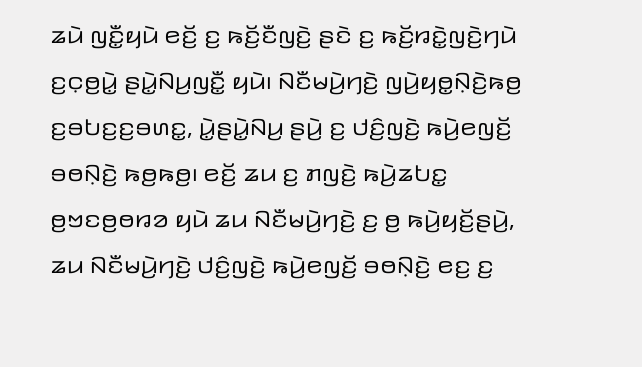ꤘꤣꤧ ꤜꤢꤪ꤭ꤟꤣꤧ ꤕꤢꤩ꤬ ꤢ꤬ ꤒꤢꤩ꤬ꤢꤪꤜꤢꤧ꤬ ꤔꤢꤧ ꤢ꤬ ꤒꤢꤩ꤬ꤙꤢꤧ꤭ꤜꤢꤧ꤬ꤚꤣꤧ ꤢ꤬ꤍ꤫ꤥ꤬ꤣꤧ꤭ ꤔꤣꤧ꤭ꤡꤣ꤬ꤜꤢꤪ꤭ ꤟꤣꤧ꤯ ꤡꤢꤪꤗꤣꤧ꤬ꤚꤢꤧ꤬ ꤜꤣꤧ꤬ꤟꤥ꤭ꤡ꤫ꤢꤧ꤬ꤒꤥ꤬ ꤢ꤬ꤋꤝꤢ꤬ꤢ꤬ꤋꤛꤢ꤭, ꤣꤧ꤭ꤔꤣꤧ꤭ꤡꤣ꤬ ꤔꤣꤧ꤬ ꤢ꤬ ꤓꤢꤨ꤬ꤜꤢꤧ꤬ ꤒꤣꤧ꤬ꤕꤜꤢꤩ꤬ ꤋꤥꤡ꤫ꤢꤧ꤬ ꤒꤥ꤬ꤒꤥ꤬꤯ ꤕꤢꤩ꤬ ꤘꤣ ꤢ꤬ ꤊꤜꤢꤧ꤬ ꤒꤣꤧ꤬ꤘꤝꤢ꤭ ꤥ꤬ꤠꤢꤥ꤬ꤥꤙꤤ ꤟꤣꤧ ꤘꤣ ꤡꤢꤪꤗꤣꤧ꤬ꤚꤢꤧ꤬ ꤢ꤬ ꤥ꤬ ꤒꤣꤧ꤬ꤟꤢꤩ꤬ꤔꤣꤧ꤬, ꤘꤣ ꤡꤢꤪꤗꤣꤧ꤬ꤚꤢꤧ꤬ ꤓꤢꤨ꤬ꤜꤢꤧ꤬ ꤒꤣꤧ꤬ꤕꤜꤢꤩ꤬ ꤋꤥꤡ꤫ꤢꤧ꤬ ꤕꤢ꤬ ꤢ꤬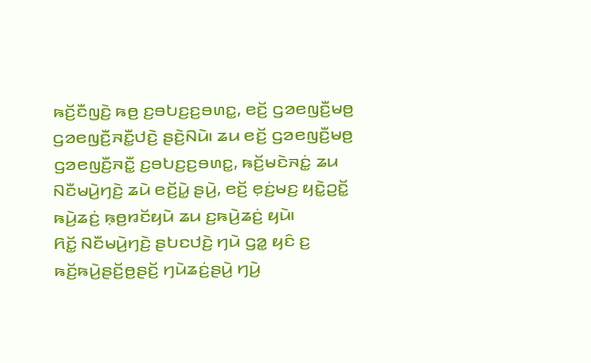ꤒꤢꤩ꤬ꤢꤪꤜꤢꤧ꤬ ꤒꤥ꤬ ꤢ꤬ꤋꤝꤢ꤬ꤢ꤬ꤋꤛꤢ꤭, ꤕꤢꤩ꤬ ꤞꤤꤕꤜꤢꤪ꤬ꤗꤥ꤬ ꤞꤤꤕꤜꤢꤪ꤬ꤏꤢꤪ꤭ꤓꤢꤧ꤬ ꤔꤢꤧ꤬ꤡꤣꤧ꤯ ꤘꤣ ꤕꤢꤩ꤬ ꤞꤤꤕꤜꤢꤪ꤬ꤗꤥ꤬ ꤞꤤꤕꤜꤢꤪ꤬ꤏꤢꤪ꤭ ꤢ꤬ꤋꤝꤢ꤬ꤢ꤬ꤋꤛꤢ꤭, ꤒꤢꤩ꤬ꤗꤢꤧꤏꤢꤦ꤭ ꤘꤣ ꤡꤢꤪꤗꤣꤧ꤬ꤚꤢꤧ꤬ ꤘꤣꤧ ꤕꤢꤩ꤬ꤣꤧ꤭ ꤔꤣꤧ꤬, ꤕꤢꤩ꤬ ꤕ꤫ꤢꤦ꤬ꤗꤢ꤬ ꤟꤢꤧ꤭ꤑꤢꤩ꤭ ꤒꤣꤧ꤬ꤘꤢꤦ꤬ ꤒ꤫ꤥ꤬ꤙꤢꤩꤟꤣꤧ ꤘꤣ ꤢ꤬ꤒꤣꤧ꤬ꤘꤢꤦ꤬ ꤟꤣꤧ꤯
ꤖꤢꤩ꤭ ꤡꤢꤪꤗꤣꤧ꤬ꤚꤢꤧ꤬ ꤔꤝꤢꤓꤢꤧ꤬ ꤚꤣꤧ ꤞꤤ꤭ ꤟꤢꤨ ꤢ꤬ ꤒꤢꤩ꤬ꤒꤣꤧ꤬ꤔꤢꤩ꤬ꤥ꤬ꤔꤢꤩ꤬ ꤚꤣꤧꤘꤢꤦ꤬ꤔꤣꤧ꤬ ꤚꤣꤧ꤬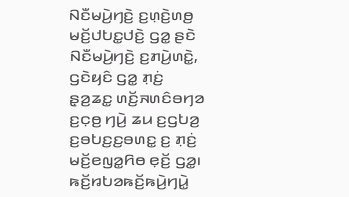ꤡꤢꤪꤗꤣꤧ꤬ꤚꤢꤧ꤬ ꤢ꤬ꤛ꤫ꤢꤧ꤬ꤛꤥ꤬ ꤗꤢꤩ꤬ꤓꤝꤢ꤭ꤓꤢꤧ꤬ ꤞꤤ꤭ ꤔꤢꤧ ꤡꤢꤪꤗꤣꤧ꤬ꤚꤢꤧ꤬ ꤢ꤬ꤊꤣꤧ꤬ꤛꤢꤧ꤭, ꤞꤢꤧꤟꤢꤨ ꤞꤤ꤭ ꤊ꤫ꤢꤦ꤬ ꤔ꤫ꤤ꤬ꤘꤢ꤭ ꤛꤢꤩ꤬ꤏꤛꤢꤨꤋꤚꤤ ꤢ꤬ꤍ꤫ꤥ꤬ ꤚꤣꤧ꤬ ꤘꤣ ꤢ꤬ꤞꤝꤤ꤬ ꤢ꤬ꤋꤝꤢ꤬ꤢ꤬ꤋꤛꤢ꤭ ꤢ꤬ ꤊ꤫ꤢꤦ꤬ ꤗꤢꤩ꤬ꤕꤜꤤ꤭ꤖꤥ ꤕ꤫ꤢꤩ꤬ ꤞꤤ꤭꤯ ꤒꤢꤩ꤬ꤙꤝꤤꤒꤢꤩ꤬ꤒꤣꤧ꤬ꤚꤣꤧ꤭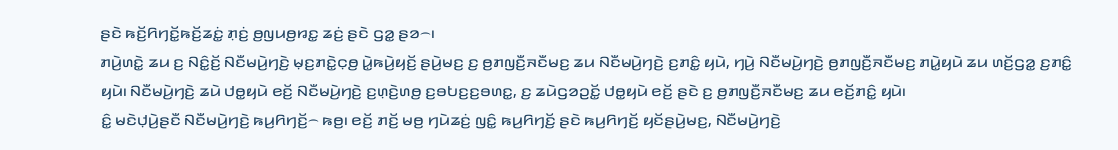ꤔꤢꤧ ꤒꤢꤩ꤬ꤖꤚꤢꤩ꤭ꤒꤢꤩ꤬ꤘꤢꤦ꤭ ꤊ꤫ꤢꤦ꤬ ꤥ꤬ꤜꤣꤥ꤬ꤙꤢ꤭ ꤘꤢꤦ꤬ ꤔꤢꤧ ꤞꤤ꤭ ꤔꤤ꤮꤯
ꤊꤣꤧ꤬ꤛꤢꤧ꤭ ꤘꤣ ꤢ꤬ ꤡꤢꤨ꤭ꤢꤩ꤬ ꤡꤢꤪꤗꤣꤧ꤬ꤚꤢꤧ꤬ ꤗ꤫ꤢ꤬ꤊꤢꤧ꤭ꤍ꤫ꤥ꤬ ꤣꤧ꤭ꤒꤣꤧ꤬ꤟꤢꤩ꤬ ꤔꤣꤧ꤬ꤗꤢ꤬ ꤢ꤬ ꤥ꤬ꤊꤜꤢꤪ꤬ꤏꤢꤪꤗꤢ꤬ ꤘꤣ ꤡꤢꤪꤗꤣꤧ꤬ꤚꤢꤧ꤬ ꤢ꤬ꤊꤢꤨ꤭ ꤟꤣꤧ, ꤚꤣꤧ꤬ ꤡꤢꤪꤗꤣꤧ꤬ꤚꤢꤧ꤬ ꤥ꤬ꤊꤜꤢꤪ꤬ꤏꤢꤪꤗꤢ꤬ ꤊꤣꤧ꤭ꤟꤣꤧ ꤘꤣ ꤛꤢꤩ꤬ꤞꤤ꤭ ꤢ꤬ꤊꤢꤨ꤭ ꤟꤣꤧ꤯ ꤡꤢꤪꤗꤣꤧ꤬ꤚꤢꤧ꤬ ꤘꤣꤧ ꤓꤥ꤭ꤟꤣꤧ ꤕꤢꤩ꤬ ꤡꤢꤪꤗꤣꤧ꤬ꤚꤢꤧ꤬ ꤢ꤬ꤛ꤫ꤢꤧ꤬ꤛꤥ꤬ ꤢ꤬ꤋꤝꤢ꤬ꤢ꤬ꤋꤛꤢ꤭, ꤢ꤬ ꤘꤣꤧꤞꤤꤑꤢꤩ꤭ ꤓꤥ꤭ꤟꤣꤧ ꤕꤢꤩ꤬ ꤔꤢꤧ ꤢ꤬ ꤥ꤬ꤊꤜꤢꤪ꤬ꤏꤢꤪꤗꤢ꤬ ꤘꤣ ꤕꤢꤩ꤬ꤊꤢꤨ꤭ ꤟꤣꤧ꤯
ꤢꤨ꤭ ꤗꤢꤧꤓ꤫ꤣꤧ꤬ꤔꤢꤪ ꤡꤢꤪꤗꤣꤧ꤬ꤚꤢꤧ꤬ ꤒꤣ꤬ꤖꤚꤢꤩ꤬꤮ ꤒꤥ꤬꤯ ꤕꤢꤩ꤬ ꤊꤢꤩ꤬ ꤗꤥ꤬ ꤚꤣꤧꤘꤢꤦ꤬ ꤜꤢꤨ꤭ ꤒꤣ꤬ꤖꤚꤢꤩ꤬ ꤔꤢꤧ ꤒꤣ꤬ꤖꤚꤢꤩ꤬ ꤟꤢꤩꤔꤣꤧ꤬ꤗꤢ꤬, ꤡꤢꤪꤗꤣꤧ꤬ꤚꤢꤧ꤬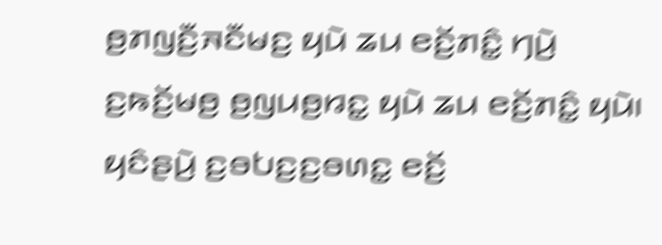ꤥ꤬ꤊꤜꤢꤪ꤬ꤏꤢꤪꤗꤢ꤬ ꤟꤣꤧ ꤘꤣ ꤕꤢꤩ꤬ꤊꤢꤨ꤭ ꤚꤣꤧ꤬ ꤢ꤬ꤒꤢꤩ꤬ꤗꤥ꤬ ꤥ꤬ꤜꤣꤥ꤬ꤙꤢ꤭ ꤟꤣꤧ ꤘꤣ ꤕꤢꤩ꤬ꤊꤢꤨ꤭ ꤟꤣꤧ꤯
ꤟꤢꤨꤔꤣꤧ꤬ ꤢ꤬ꤋꤝꤢ꤬ꤢ꤬ꤋꤛꤢ꤭ ꤕꤢꤩ꤬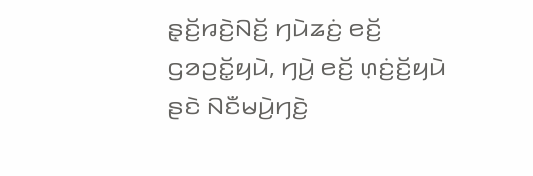ꤔ꤫ꤢꤩ꤬ꤙꤢꤧ꤬ꤡꤢꤩ꤬ ꤚꤣꤧꤘꤢꤦ꤬ ꤕꤢꤩ꤬ ꤞꤤꤑꤢꤩ꤭ꤟꤣꤧ, ꤚꤣꤧ꤬ ꤕꤢꤩ꤬ ꤛ꤫ꤢꤦ꤬ꤢꤩ꤬ꤟꤣꤧ ꤔꤢꤧ ꤡꤢꤪꤗꤣꤧ꤬ꤚꤢꤧ꤬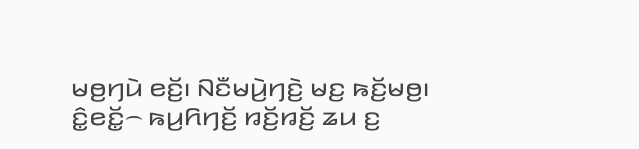ꤗꤥ꤬ꤚꤣꤧ ꤕꤢꤩ꤬꤯ ꤡꤢꤪꤗꤣꤧ꤬ꤚꤢꤧ꤬ ꤗꤢ꤬ ꤒꤢꤩ꤬ꤗꤥ꤬꤯ ꤢꤨ꤭ꤕꤢꤩ꤭꤮ ꤒꤣ꤬ꤖꤚꤢꤩ꤬ ꤙꤢꤩ꤬ꤙꤢꤩ꤬ ꤘꤣ ꤢ꤬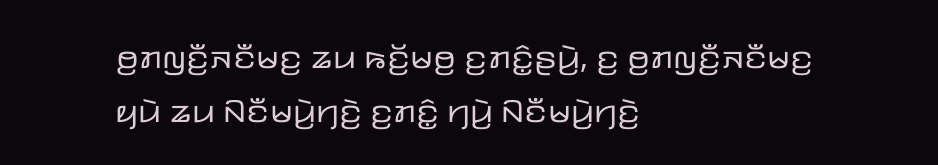ꤥ꤬ꤊꤜꤢꤪ꤬ꤏꤢꤪꤗꤢ꤬ ꤘꤣ ꤒꤢꤩ꤬ꤗꤥ꤬ ꤢ꤬ꤊꤢꤨ꤭ꤔꤣꤧ꤬, ꤢ꤬ ꤥ꤬ꤊꤜꤢꤪ꤬ꤏꤢꤪꤗꤢ꤬ ꤟꤣꤧ ꤘꤣ ꤡꤢꤪꤗꤣꤧ꤬ꤚꤢꤧ꤬ ꤢ꤬ꤊꤢꤨ꤭ ꤚꤣꤧ꤬ ꤡꤢꤪꤗꤣꤧ꤬ꤚꤢꤧ꤬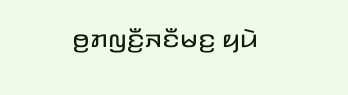ꤥ꤬ꤊꤜꤢꤪ꤬ꤏꤢꤪꤗꤢ꤬ ꤟꤣꤧ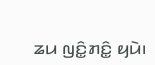ꤘꤣ ꤜꤢꤨ꤭ꤊꤢꤨ꤭ ꤟꤣꤧ꤯